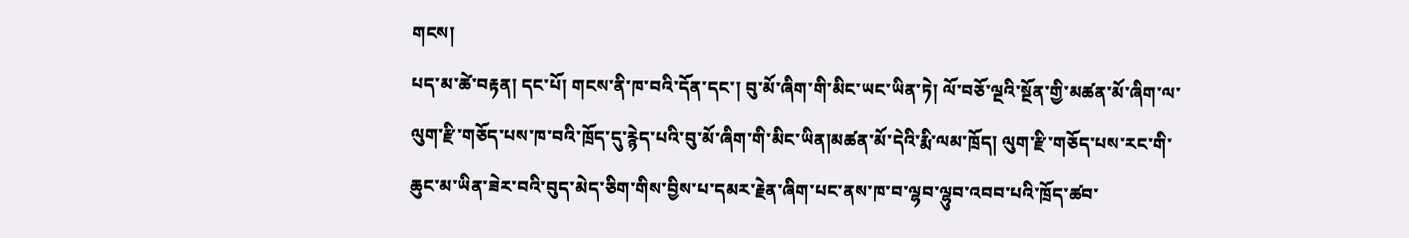གངས།
པད་མ་ཚེ་བརྟན། དང་པོ། གངས་ནི་ཁ་བའི་དོན་དང་། བུ་མོ་ཞིག་གི་མིང་ཡང་ཡིན་ཏེ། ལོ་བཅོ་ལྔའི་སྔོན་གྱི་མཚན་མོ་ཞིག་ལ་ལུག་རྫི་གཅོད་པས་ཁ་བའི་ཁྲོད་དུ་རྙེད་པའི་བུ་མོ་ཞིག་གི་མིང་ཡིན།མཚན་མོ་དེའི་རྨི་ལམ་ཁྲོད། ལུག་རྫི་གཅོད་པས་རང་གི་ཆུང་མ་ཡིན་ཟེར་བའི་བུད་མེད་ཅིག་གིས་བྱིས་པ་དམར་རྗེན་ཞིག་པང་ནས་ཁ་བ་ལྷབ་ལྷུབ་འབབ་པའི་ཁྲོད་ཚབ་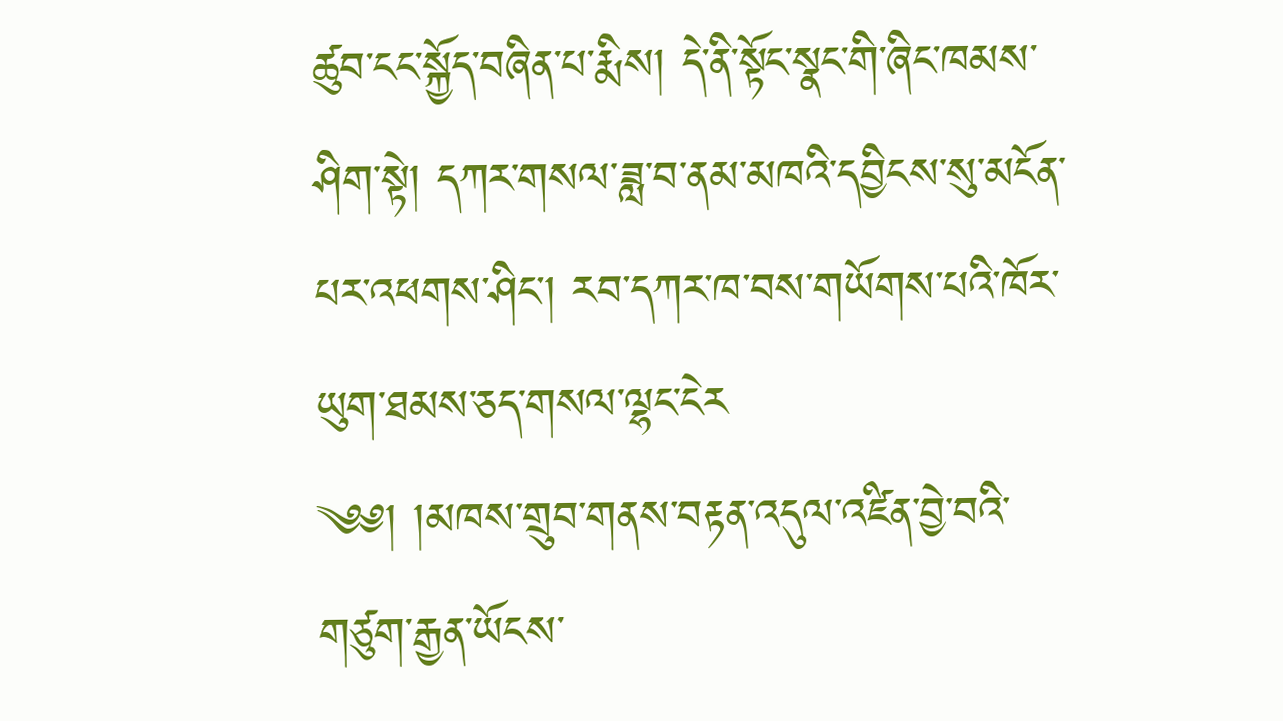ཚུབ་ངང་སྐྱོད་བཞིན་པ་རྨིས། དེ་ནི་སྟོང་སྣང་གི་ཞིང་ཁམས་ཤིག་སྟེ། དཀར་གསལ་ཟླ་བ་ནམ་མཁའི་དབྱིངས་སུ་མངོན་པར་འཕགས་ཤིང་། རབ་དཀར་ཁ་བས་གཡོགས་པའི་ཁོར་ཡུག་ཐམས་ཅད་གསལ་ལྷང་ངེར
༄༅། །མཁས་གྲུབ་གནས་བརྟན་འདུལ་འཛིན་བྱེ་བའི་གཙུག་རྒྱན་ཡོངས་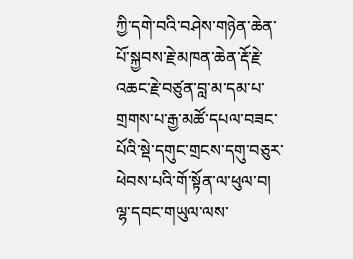ཀྱི་དགེ་བའི་བཤེས་གཉེན་ཆེན་པོ་སྐྱབས་རྗེ་མཁན་ཆེན་རྡོ་རྗེ་འཆང་རྗེ་བཙུན་བླ་མ་དམ་པ་གྲགས་པ་རྒྱ་མཚོ་དཔལ་བཟང་པོའི་སྡེ་དགུང་གྲངས་དགུ་བཅུར་ཕེབས་པའི་གོ་སྟོན་ལ་ཕུལ་བ། ལྷ་དབང་གཡུལ་ལས་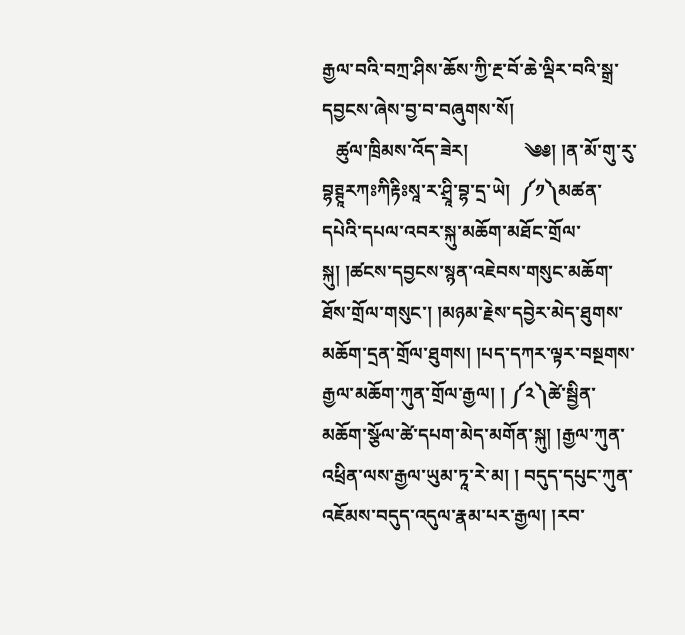རྒྱལ་བའི་བཀྲ་ཤིས་ཆོས་ཀྱི་རྔ་བོ་ཆེ་ལྡིར་བའི་སྒྲ་དབྱངས་ཞེས་བྱ་བ་བཞུགས་སོ།
   ཚུལ་ཁྲིམས་འོད་ཟེར།            ༄༅། །ན་མོ་གུ་རུ་བྷཊྚཱརཀཿཀིརྟིཿསཱ་ར་ཤྲཱི་བྷ་དྲ་ཡེ།  ༼༡༽མཚན་དཔེའི་དཔལ་འབར་སྐུ་མཆོག་མཐོང་གྲོལ་སྐུ། །ཚངས་དབྱངས་སྙན་འཇེབས་གསུང་མཆོག་ཐོས་གྲོལ་གསུང་། །མཉམ་རྗེས་དབྱེར་མེད་ཐུགས་མཆོག་དྲན་གྲོལ་ཐུགས། །པད་དཀར་ལྟར་བསྔགས་རྒྱལ་མཆོག་ཀུན་གྲོལ་རྒྱལ། ། ༼༢༽ཚེ་སྦྱིན་མཆོག་སྩོལ་ཚེ་དཔག་མེད་མགོན་སྐུ། །རྒྱལ་ཀུན་འཕྲིན་ལས་རྒྱལ་ཡུམ་ཏཱ་རེ་མ། ། བདུད་དཔུང་ཀུན་འཇོམས་བདུད་འདུལ་རྣམ་པར་རྒྱལ། །རབ་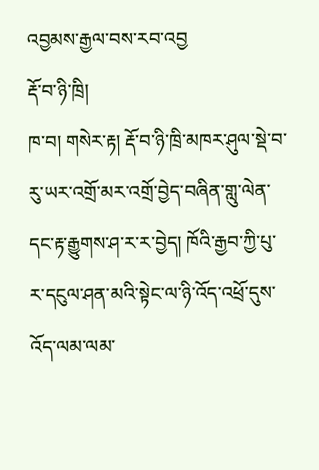འབྱམས་རྒྱལ་བས་རབ་འབྱ
རྡོ་བ་ཉི་ཁྲི།
ཁ་བ། གསེར་རྟ། རྡོ་བ་ཉི་ཁྲི་མཁར་ཤུལ་སྡེ་བ་རུ་ཡར་འགྲོ་མར་འགྲོ་བྱེད་བཞིན་གླུ་ལེན་དང་རྟ་རྒྱུགས་ཤ་ར་ར་བྱེད། ཁོའི་རྒྱབ་ཀྱི་པུ་ར་དངུལ་ཤན་མའི་སྟེང་ལ་ཉི་འོད་འཕྲོ་དུས་འོད་ལམ་ལམ་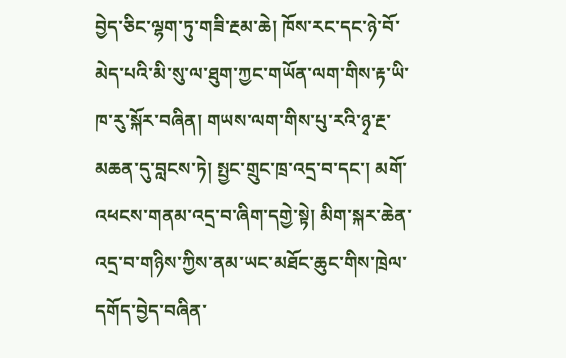བྱེད་ཅིང་ལྷག་ཏུ་གཟི་རྔམ་ཆེ། ཁོས་རང་དང་ཉེ་བོ་མེད་པའི་མི་སུ་ལ་ཐུག་ཀྱང་གཡོན་ལག་གིས་རྟ་ཡི་ཁ་རུ་སྐོར་བཞིན། གཡས་ལག་གིས་པུ་རའི་ཉྭ་རྔ་མཆན་དུ་བླངས་ཏེ། སྤྱང་གྲུང་ཁྲ་འདྲ་བ་དང་། མགོ་འཕངས་གནམ་འདྲ་བ་ཞིག་དགྱེ་སྟེ། མིག་སྐར་ཆེན་འདྲ་བ་གཉིས་ཀྱིས་ནམ་ཡང་མཐོང་ཆུང་གིས་ཁྲེལ་དགོད་བྱེད་བཞིན་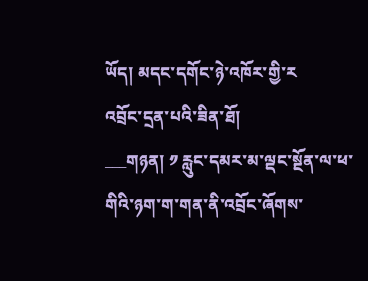ཡོད། མདང་དགོང་ཉེ་འཁོར་གྱི་ར
འབྲོང་དྲན་པའི་ཟིན་ཐོ།
___གཉན། ༡ རླུང་དམར་མ་ལྡང་སྔོན་ལ་ཕ་གིའི་ཉག་ག་གན་ནི་འབྲོང་ཞོགས་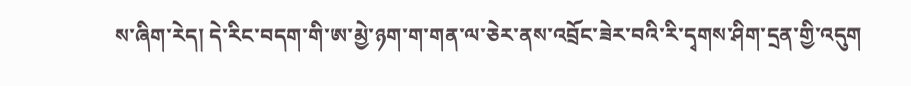ས་ཞིག་རེད། དེ་རིང་བདག་གི་ཨ་མྱེ་ཉག་ག་གན་ལ་ཅེར་ནས་འབྲོང་ཟེར་བའི་རི་དྭགས་ཤིག་དྲན་གྱི་འདུག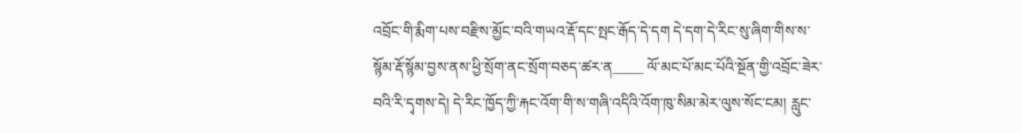འབྲོང་གི་རྨིག་པས་བརྫིས་མྱོང་བའི་གཡའ་རྡོ་དང་སྤང་རྒོད་དེ་དག དེ་དག་དེ་རིང་སུ་ཞིག་གིས་ས་སྙོམ་རྡོ་སྙོམ་བྱས་ནས་ཕྱི་སྲོག་ནང་སྲོག་བཅད་ཚར་ན_____ ལོ་མང་པོ་མང་པོའི་སྔོན་གྱི་འབྲོང་ཟེར་བའི་རི་དྭགས་དེ། དེ་རིང་ཁྱོད་ཀྱི་རྐང་འོག་གི་ས་གཞི་འདིའི་འོག་ཁུ་སིམ་མེར་ལུས་སོང་ངམ། རླུང་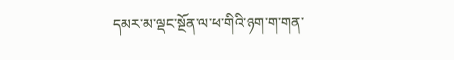དམར་མ་ལྡང་སྔོན་ལ་ཕ་གིའི་ཉག་ག་གན་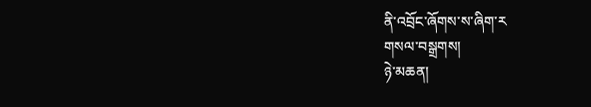ནི་འབྲོང་ཞོགས་ས་ཞིག་ར
གསལ་བསྒྲགས།
ཉེ་མཆན།